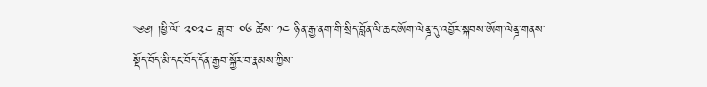༄༅། །ཕྱི་ལོ་ ༢༠༢༤ ཟླ་བ་ ༠༦ ཚེས་ ༡༤ ཉིན་རྒྱ་ནག་གི་སྲིད་བློན་ལི་ཆང་ཨོག་ལེནྜ་དུ་འབྱོར་སྐབས་ཨོག་ལེནྜ་གནས་སྡོད་བོད་མི་དང་བོད་དོན་རྒྱབ་སྐྱོར་བ་རྣམས་ཀྱིས་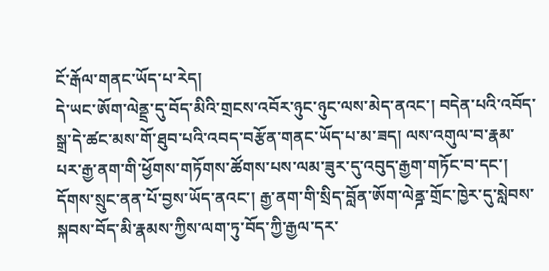ངོ་རྒོལ་གནང་ཡོད་པ་རེད།
དེ་ཡང་ཨོག་ལེནྡྲ་དུ་བོད་མིའི་གྲངས་འབོར་ཉུང་ཉུང་ལས་མེད་ནའང་། བདེན་པའི་འབོད་སྒྲ་དེ་ཚང་མས་གོ་ཐུབ་པའི་འབད་བརྩོན་གནང་ཡོད་པ་མ་ཟད། ལས་འགུལ་བ་རྣམ་པར་རྒྱ་ནག་གི་ཕྱོགས་གཏོགས་ཚོགས་པས་ལམ་ཟུར་དུ་འབུད་རྒྱག་གཏོང་བ་དང་། དོགས་སྲུང་ནན་པོ་བྱས་ཡོད་ནའང་། རྒྱ་ནག་གི་སྲིད་བློན་ཨོག་ལེནྜ་གྲོང་ཁྱེར་དུ་སླེབས་སྐབས་བོད་མི་རྣམས་ཀྱིས་ལག་ཏུ་བོད་ཀྱི་རྒྱལ་དར་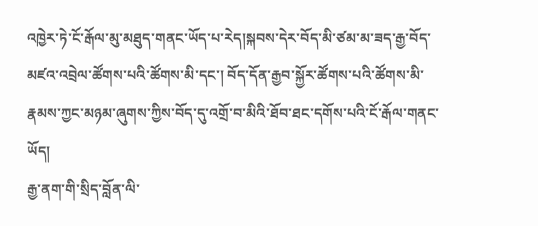འཁྱེར་ཏེ་ངོ་རྒོལ་མུ་མཐུད་གནང་ཡོད་པ་རེད།སྐབས་དེར་བོད་མི་ཙམ་མ་ཟད་རྒྱ་བོད་མཛའ་འབྲེལ་ཚོགས་པའི་ཚོགས་མི་དང་། བོད་དོན་རྒྱབ་སྐྱོར་ཚོགས་པའི་ཚོགས་མི་རྣམས་ཀྱང་མཉམ་ཞུགས་ཀྱིས་བོད་དུ་འགྲོ་བ་མིའི་ཐོབ་ཐང་དགོས་པའི་ངོ་རྒོལ་གནང་ཡོད།
རྒྱ་ནག་གི་སྲིད་བློན་ལི་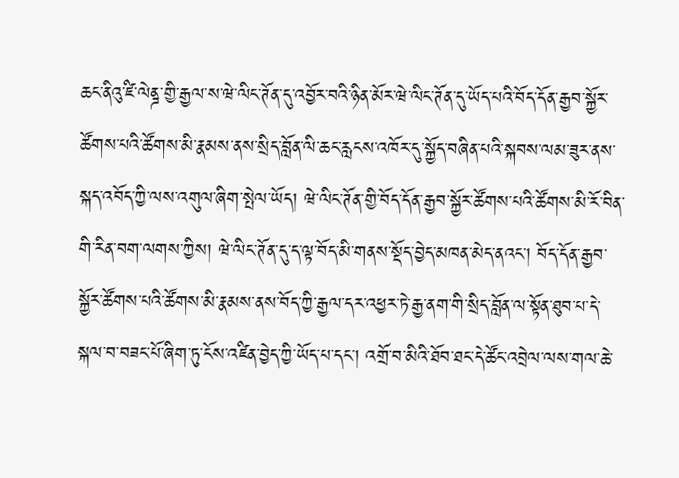ཆང་ནིའུ་ཛི་ལེནྜ་གྱི་རྒྱལ་ས་ཝེ་ལིང་ཊོན་དུ་འབྱོར་བའི་ཉིན་མོར་ཝེ་ལིང་ཊོན་དུ་ཡོད་པའི་བོད་དོན་རྒྱབ་སྐྱོར་ཚོགས་པའི་ཚོགས་མི་རྣམས་ནས་སྲིད་བློན་ལི་ཆང་རླངས་འཁོར་དུ་སྐྱོད་བཞིན་པའི་སྐབས་ལམ་ཟུར་ནས་སྐད་འབོད་ཀྱི་ལས་འགུལ་ཞིག་སྤེལ་ཡོད། ཝེ་ལིང་ཊོན་གྱི་བོད་དོན་རྒྱབ་སྐྱོར་ཚོགས་པའི་ཚོགས་མི་རོ་བིན་གི་རིན་བག་ལགས་ཀྱིས། ཝེ་ལིང་ཊོན་དུ་ད་ལྟ་བོད་མི་གནས་སྡོད་བྱེད་མཁན་མེད་ནའང་། བོད་དོན་རྒྱབ་སྐྱོར་ཚོགས་པའི་ཚོགས་མི་རྣམས་ནས་བོད་ཀྱི་རྒྱལ་དར་འཕྱར་ཏེ་རྒྱ་ནག་གི་སྲིད་བློན་ལ་སྟོན་ཐུབ་པ་དེ་སྐལ་བ་བཟང་པོ་ཞིག་ཏུ་ངོས་འཛིན་བྱེད་ཀྱི་ཡོད་པ་དང་། འགྲོ་བ་མིའི་ཐོབ་ཐང་དེ་ཚོང་འབྲེལ་ལས་གལ་ཆེ་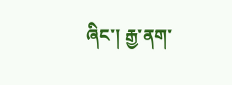ཞིང་། རྒྱ་ནག་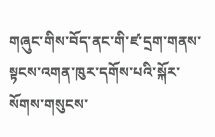གཞུང་གིས་བོད་ནང་གི་ཛ་དྲག་གནས་སྟངས་འགན་ཁུར་དགོས་པའི་སྐོར་སོགས་གསུངས་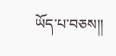ཡོད་པ་བཅས།།